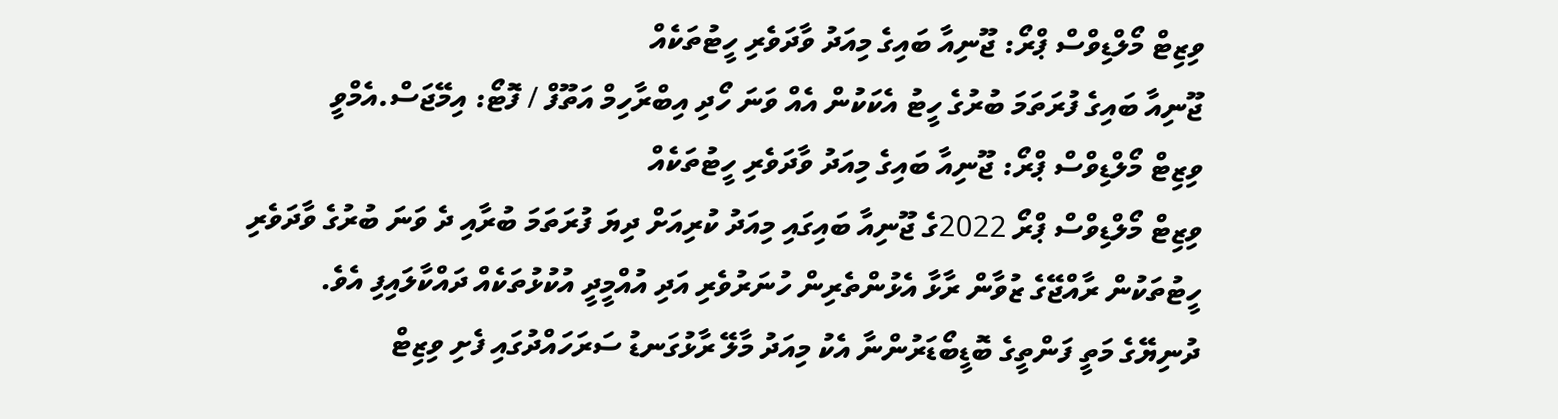ވިޒިޓް މޯލްޑިވްސް ޕްރޯ: ޖޫނިއާ ބައިގެ މިއަދު ވާދަވެރި ހީޓުތަކެއް
ޖޫނިއާ ބައިގެ ފުރަތަމަ ބުރުގެ ހީޓު އެކަކުން އެއް ވަނަ ހޯދި އިބްރާހިމް އަތޫފް / ފޮޓޯ: އިމޭޖަސް.އެމްވީ
ވިޒިޓް މޯލްޑިވްސް ޕްރޯ: ޖޫނިއާ ބައިގެ މިއަދު ވާދަވެރި ހީޓުތަކެއް
ވިޒިޓް މޯލްޑިވްސް ޕްރޯ 2022ގެ ޖޫނިއާ ބައިގައި މިއަދު ކުރިއަށް ދިޔަ ފުރަތަމަ ބުރާއި ދެ ވަނަ ބުރުގެ ވާދަވެރި ހީޓުތަކުން ރާއްޖޭގެ ޒުވާން ރާޅާ އެޅުންތެރިން ހުނަރުވެރި އަދި އުއްމީދީ އުކުޅުތަކެއް ދައްކާލައިފި އެވެ.
ދުނިޔޭގެ މަތީ ފަންތީގެ ބޮޑީބޯޑަރުންނާ އެކު މިއަދު މާލޭ ރާޅުގަނޑު ސަރަހައްދުގައި ފެށި ވިޒިޓް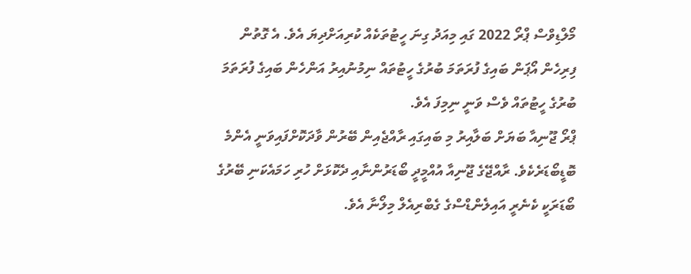މޯލްޑިވްސް ޕްރޯ 2022 ގައި މިއަދު ގިނަ ހީޓުތަކެއް ކުރިއަށްދިޔަ އެވެ. އެ ގޮތުން ފިރިހެން އޯޕަން ބައިގެ ފުރަތަމަ ބުރުގެ ހީޓުތައް ނިމުނުއިރު އަންހެން ބައިގެ ފުރަތަމަ ބުރުގެ ހީޓުތައް ވެސް ވަނީ ނިމިފަ އެވެ.
ޕްރޯ ޖޫނިއާ ބަޔަށް ބަލާއިރު މި ބައިގައި ރާއްޖެއިން ބޭރުން ވާދަކޮށްފައިވަނީ އެންމެ ބޮޑީބޯޑަރެކެވެ. ރާއްޖޭގެ ޖޫނިއާ އުއްމީދީ ބޯޑަރުންނާއި ދެކޮޅަށް ހުރި ހަމައެކަނި ބޭރުގެ ބޯޑަރަކީ ކެނެރީ އައިލެންޑްސްގެ ގެބްރިއެލް މިލޯނާ އެވެ.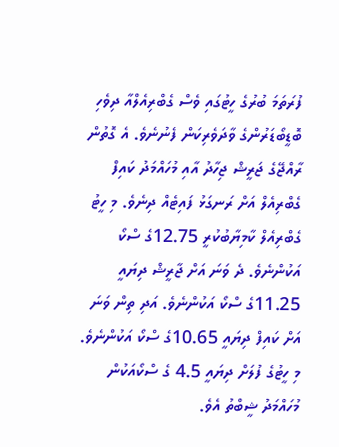ފުރަތަމަ ބުރުގެ ހީޓުގައި ވެސް ގެބްރިއެލްއާ ދިވެހި ބޮޑީބޯޑަރުންގެ ވާދަވެރިކަން ފެނުނެވެ. އެ ގޮތުން ރާއްޖޭގެ ޖަރީޝް ޖިހާދު އާއި މުހައްމަދު ކައިފް ގެބްރިއެލް އަށް ރަނގަޅު ފައިޓެއް ދިނެވެ. މި ހީޓު ގެބްރިއެލް ކާމިޔާބުކުރީ 12.75ގެ ސްކޯ އަކުންނެވެ. ދެ ވަނަ އަށް ޖާރީޝް ދިޔައީ 11.25ގެ ސްކޯ އަކުންނެވެ. އަދި ތިން ވަނަ އަށް ކައިފް ދިޔައީ 10.65ގެ ސްކޯ އަކުންނެވެ. މި ހީޓުގެ ފުލަށް ދިޔައީ 4.5 ގެ ސްކޯއަކުން މުހައްމަދު ޝީބްތު އެވެ.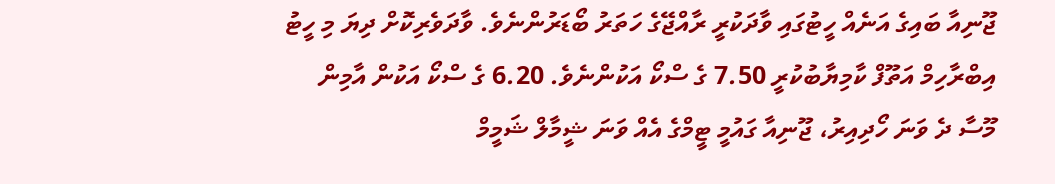ޖޫނިއާ ބައިގެ އަނެއް ހީޓުގައި ވާދަކުރީ ރާއްޖޭގެ ހަތަރު ބޯޑަރުންނެވެ. ވާދަވެރިކޮށް ދިޔަ މި ހީޓު އިބްރާހިމް އަތޫފް ކާމިޔާބުކުރީ 7.50 ގެ ސްކޯ އަކުންނެވެ. 6.20 ގެ ސްކޯ އަކުން އާމިން މޫސާ ދެ ވަނަ ހޯދިއިރު، ޖޫނިއާ ގައުމީ ޓީމްގެ އެއް ވަނަ ޝީމާލް ޝަމީމް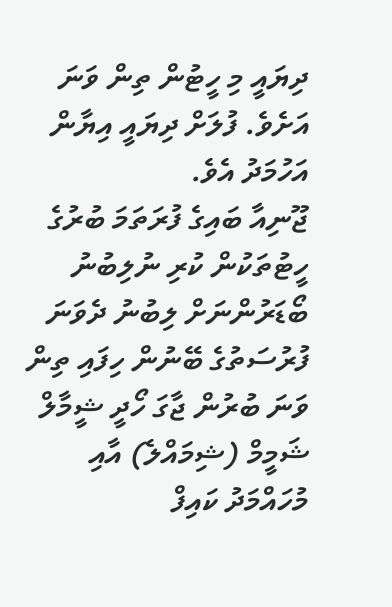ދިޔައީ މި ހީޓުން ތިން ވަނަ އަށެވެ. ފުލަށް ދިޔައީ އިޔާން އަހުމަދު އެވެ.
ޖޫނިއާ ބައިގެ ފުރަތަމަ ބުރުގެ ހީޓުތަކުން ކުރި ނުލިބުނު ބޯޑަރުންނަށް ލިބުނު ދެވަނަ ފުރުސަތުގެ ބޭނުން ހިފައި ތިން ވަނަ ބުރުން ޖާގަ ހޯދީ ޝީމާލް ޝަމީމް (ޝިމައްލެ) އާއި މުހައްމަދު ކައިފް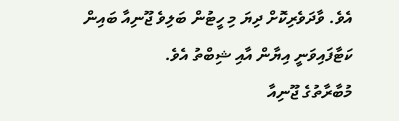އެވެ. ވާދަވެރިކޮށް ދިޔަ މި ހީޓުން ބަލިވެ ޖޫނިއާ ބައިން ކަޓާފައިވަނީ އިޔާން އާއި ޝިބްތު އެވެ.
މުބާރާތުގެ ޖޫނިއާ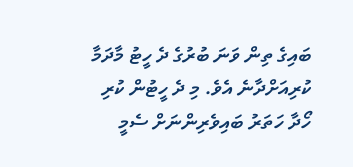ބައިގެ ތިން ވަނަ ބުރުގެ ދެ ހީޓު މާދަމާ ކުރިއަށްދާނެ އެވެ. މި ދެ ހީޓުން ކުރި ހޯދާ ހަތަރު ބައިވެރިންނަށް ސެމީ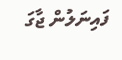ފައިނަލުން ޖާގަ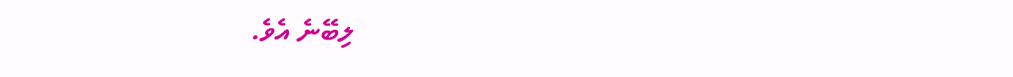ލިބޭނެ އެވެ.